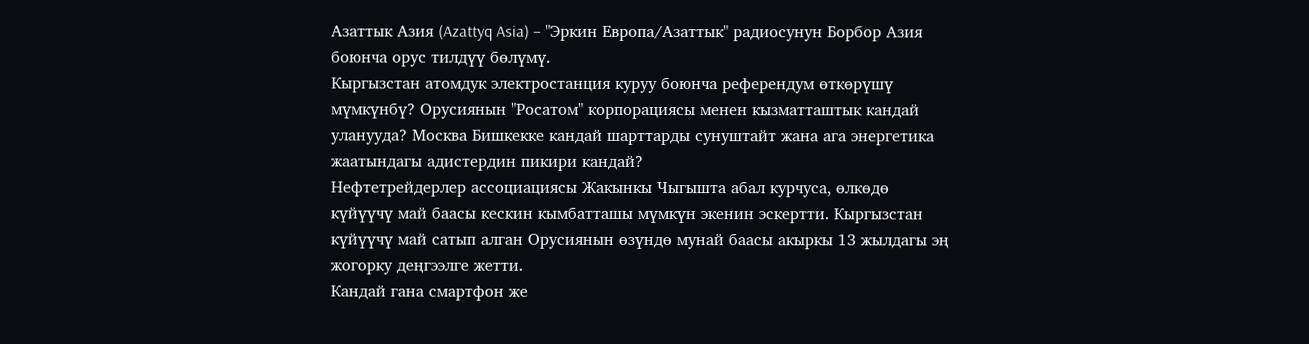Азаттык Азия (Azattyq Asia) – "Эркин Европа/Азаттык" радиосунун Борбор Азия боюнча орус тилдүү бөлүмү.
Кыргызстан атомдук электростанция куруу боюнча референдум өткөрүшү мүмкүнбү? Орусиянын "Росатом" корпорациясы менен кызматташтык кандай уланууда? Москва Бишкекке кандай шарттарды сунуштайт жана ага энергетика жаатындагы адистердин пикири кандай?
Нефтетрейдерлер ассоциациясы Жакынкы Чыгышта абал курчуса, өлкөдө күйүүчү май баасы кескин кымбатташы мүмкүн экенин эскертти. Кыргызстан күйүүчү май сатып алган Орусиянын өзүндө мунай баасы акыркы 13 жылдагы эң жогорку деңгээлге жетти.
Кандай гана смартфон же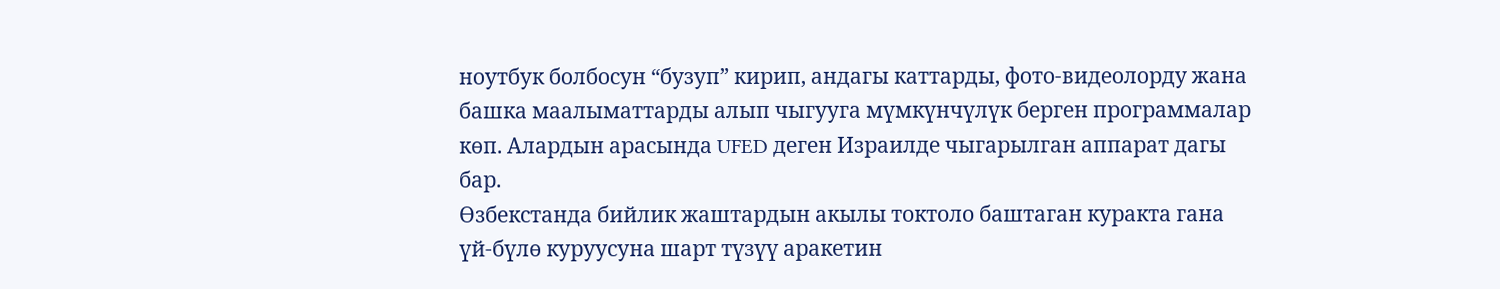ноутбук болбосун “бузуп” кирип, андагы каттарды, фото-видеолорду жана башка маалыматтарды алып чыгууга мүмкүнчүлүк берген программалар көп. Алардын арасында UFED деген Израилде чыгарылган аппарат дагы бар.
Өзбекстанда бийлик жаштардын акылы токтоло баштаган куракта гана үй-бүлө куруусуна шарт түзүү аракетин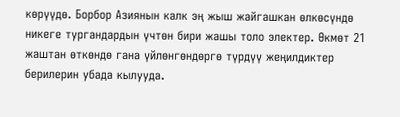көрүүдө. Борбор Азиянын калк эң жыш жайгашкан өлкөсүндө никеге тургандардын үчтөн бири жашы толо электер. Өкмөт 21 жаштан өткөндө гана үйлөнгөндөргө түрдүү жеңилдиктер берилерин убада кылууда.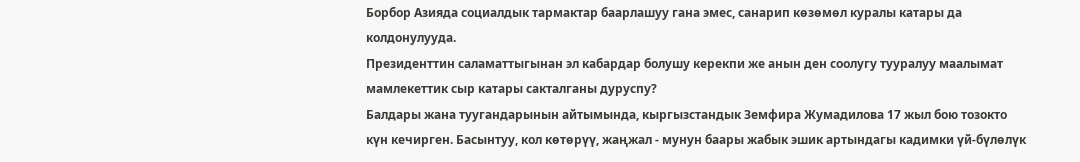Борбор Азияда социалдык тармактар баарлашуу гана эмес, санарип көзөмөл куралы катары да колдонулууда.
Президенттин саламаттыгынан эл кабардар болушу керекпи же анын ден соолугу тууралуу маалымат мамлекеттик сыр катары сакталганы дуруспу?
Балдары жана туугандарынын айтымында, кыргызстандык Земфира Жумадилова 17 жыл бою тозокто күн кечирген. Басынтуу, кол көтөрүү, жаңжал - мунун баары жабык эшик артындагы кадимки үй-бүлөлүк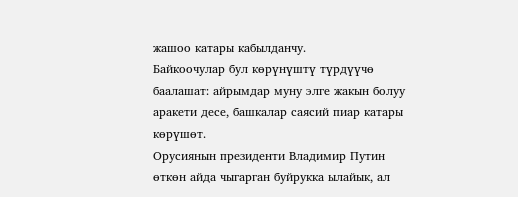жашоо катары кабылданчу.
Байкоочулар бул көрүнүштү түрдүүчө баалашат: айрымдар муну элге жакын болуу аракети десе, башкалар саясий пиар катары көрүшөт.
Орусиянын президенти Владимир Путин өткөн айда чыгарган буйрукка ылайык, ал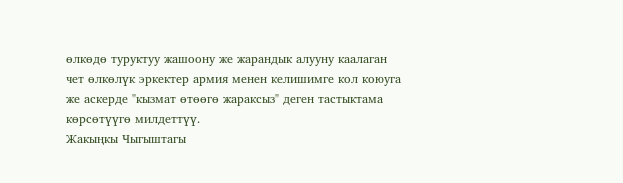өлкөдө туруктуу жашоону же жарандык алууну каалаган чет өлкөлүк эркектер армия менен келишимге кол коюуга же аскерде "кызмат өтөөгө жараксыз" деген тастыктама көрсөтүүгө милдеттүү.
Жакыңкы Чыгыштагы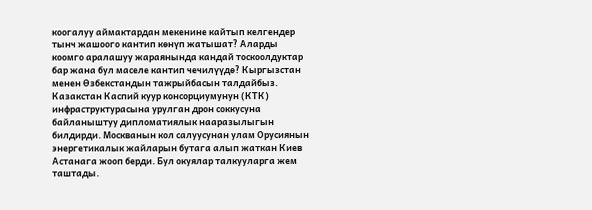коогалуу аймактардан мекенине кайтып келгендер тынч жашоого кантип көнүп жатышат? Аларды коомго аралашуу жараянында кандай тоскоолдуктар бар жана бул маселе кантип чечилүүдө? Кыргызстан менен Өзбекстандын тажрыйбасын талдайбыз.
Казакстан Каспий куур консорциумунун (КТК) инфраструктурасына урулган дрон соккусуна байланыштуу дипломатиялык нааразылыгын билдирди. Москванын кол салуусунан улам Орусиянын энергетикалык жайларын бутага алып жаткан Киев Астанага жооп берди. Бул окуялар талкууларга жем таштады.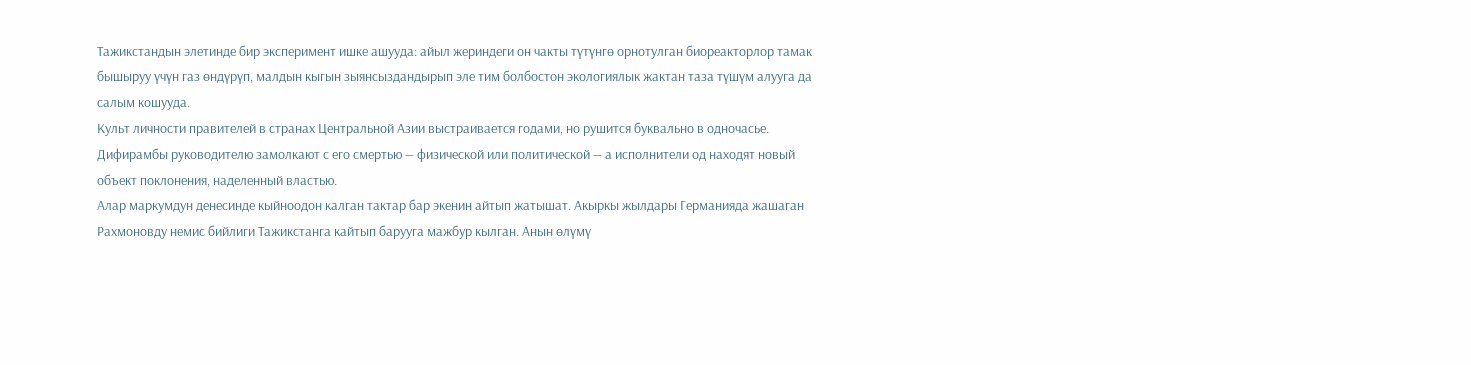Тажикстандын элетинде бир эксперимент ишке ашууда: айыл жериндеги он чакты түтүнгө орнотулган биореакторлор тамак бышыруу үчүн газ өндүрүп, малдын кыгын зыянсыздандырып эле тим болбостон экологиялык жактан таза түшүм алууга да салым кошууда.
Культ личности правителей в странах Центральной Азии выстраивается годами, но рушится буквально в одночасье. Дифирамбы руководителю замолкают с его смертью — физической или политической — а исполнители од находят новый объект поклонения, наделенный властью.
Алар маркумдун денесинде кыйноодон калган тактар бар экенин айтып жатышат. Акыркы жылдары Германияда жашаган Рахмоновду немис бийлиги Тажикстанга кайтып барууга мажбур кылган. Анын өлүмү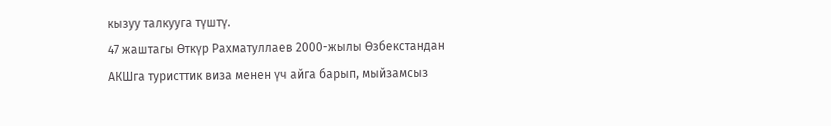кызуу талкууга түштү.
47 жаштагы Өткүр Рахматуллаев 2000-жылы Өзбекстандан АКШга туристтик виза менен үч айга барып, мыйзамсыз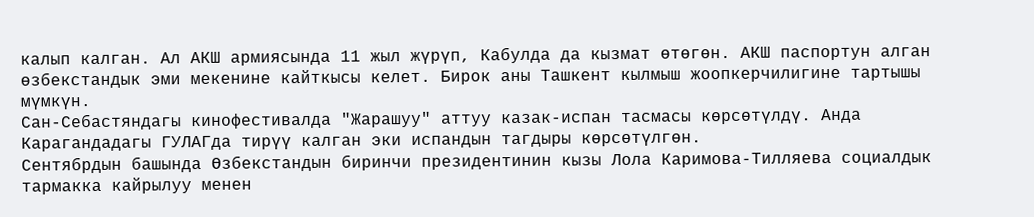калып калган. Ал АКШ армиясында 11 жыл жүрүп, Кабулда да кызмат өтөгөн. АКШ паспортун алган өзбекстандык эми мекенине кайткысы келет. Бирок аны Ташкент кылмыш жоопкерчилигине тартышы мүмкүн.
Сан-Себастяндагы кинофестивалда "Жарашуу" аттуу казак-испан тасмасы көрсөтүлдү. Анда Карагандадагы ГУЛАГда тирүү калган эки испандын тагдыры көрсөтүлгөн.
Сентябрдын башында Өзбекстандын биринчи президентинин кызы Лола Каримова-Тилляева социалдык тармакка кайрылуу менен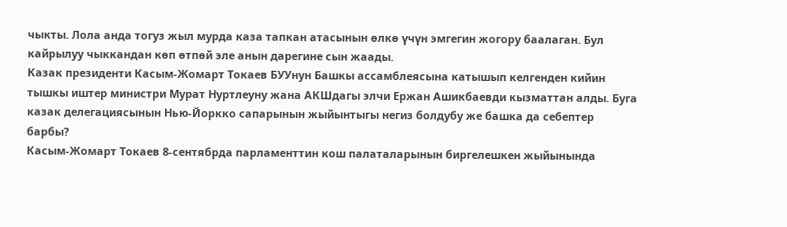чыкты. Лола анда тогуз жыл мурда каза тапкан атасынын өлкө үчүн эмгегин жогору баалаган. Бул кайрылуу чыккандан көп өтпөй эле анын дарегине сын жаады.
Казак президенти Касым-Жомарт Токаев БУУнун Башкы ассамблеясына катышып келгенден кийин тышкы иштер министри Мурат Нуртлеуну жана АКШдагы элчи Ержан Ашикбаевди кызматтан алды. Буга казак делегациясынын Нью-Йоркко сапарынын жыйынтыгы негиз болдубу же башка да себептер барбы?
Касым-Жомарт Токаев 8-сентябрда парламенттин кош палаталарынын биргелешкен жыйынында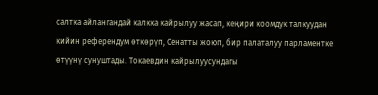салтка айлангандай калкка кайрылуу жасап, кеңири коомдук талкуудан кийин референдум өткөрүп, Сенатты жоюп, бир палаталуу парламентке өтүүнү сунуштады. Токаевдин кайрылуусундагы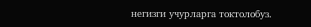негизги учурларга токтолобуз.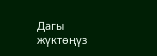Дагы жүктөңүз